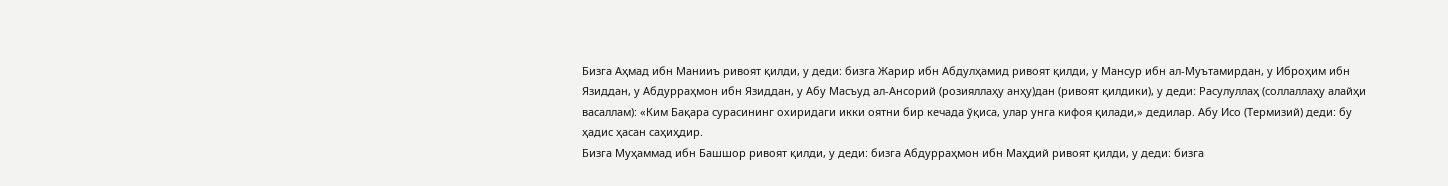Бизга Аҳмад ибн Манииъ ривоят қилди, у деди: бизга Жарир ибн Абдулҳамид ривоят қилди, у Мансур ибн ал-Муътамирдан, у Иброҳим ибн Язиддан, у Абдурраҳмон ибн Язиддан, у Абу Масъуд ал-Ансорий (розияллаҳу анҳу)дан (ривоят қилдики), у деди: Расулуллаҳ (соллаллаҳу алайҳи васаллам): «Ким Бақара сурасининг охиридаги икки оятни бир кечада ўқиса, улар унга кифоя қилади,» дедилар. Абу Исо (Термизий) деди: бу ҳадис ҳасан саҳиҳдир.
Бизга Муҳаммад ибн Башшор ривоят қилди, у деди: бизга Абдурраҳмон ибн Маҳдий ривоят қилди, у деди: бизга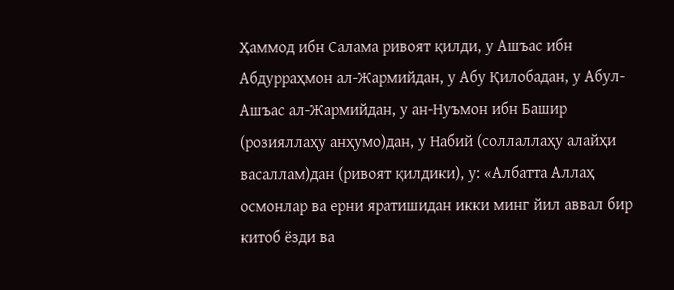Ҳаммод ибн Салама ривоят қилди, у Ашъас ибн Абдурраҳмон ал-Жармийдан, у Абу Қилобадан, у Абул-Ашъас ал-Жармийдан, у ан-Нуъмон ибн Башир (розияллаҳу анҳумо)дан, у Набий (соллаллаҳу алайҳи васаллам)дан (ривоят қилдики), у: «Албатта Аллаҳ осмонлар ва ерни яратишидан икки минг йил аввал бир китоб ёзди ва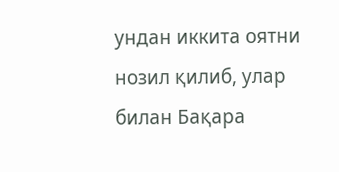ундан иккита оятни нозил қилиб, улар билан Бақара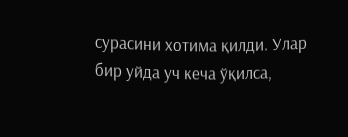сурасини хотима қилди. Улар бир уйда уч кеча ўқилса,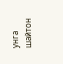унга шайтон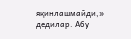яқинлашмайди,» дедилар. Абу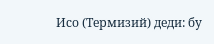Исо (Термизий) деди: бу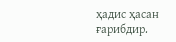ҳадис ҳасан ғарибдир.